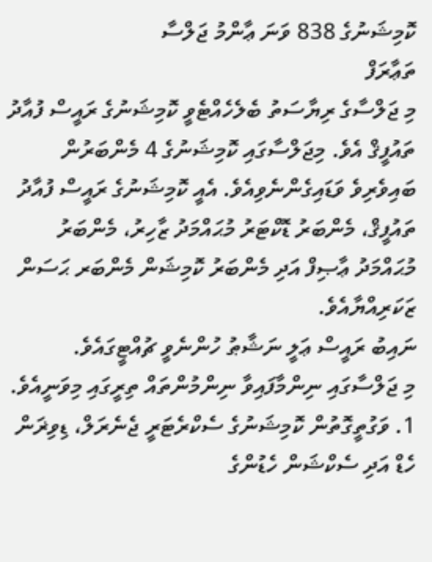ކޮމިޝަނުގެ 838 ވަނަ ޢާންމު ޖަލްސާ
ތަޢާރަފް
މި ޖަލްސާގެ ރިޔާސަތު ބެލެހެއްޓެވީ ކޮމިޝަނުގެ ރައީސް ފުއާދު ތައުފީޤް އެވެ. މިޖަލްސާގައި ކޮމިޝަނުގެ 4 މެންބަރުން ބައިވެރިވެ ވަޑައިގެންނެވިއެވެ. އެއީ ކޮމިޝަނުގެ ރައީސް ފުއާދު ތައުފީޤް، މެންބަރު ޑޮކްޓަރު މުޙައްމަދު ޒާހިރު، މެންބަރު މުޙައްމަދު ޢާޞިފް އަދި މެންބަރު ކޮމިޝަން މެންބަރ ޙަސަން ޒަކަރިއްޔާއެވެ.
ނައިބު ރައީސް ޢަލީ ނަޝާޠު ހުންނެވީ ޗުއްޓީގައެވެ.
މި ޖަލްސާގައި ނިންމާފައިވާ ނިންމުންތައް ތިރީގައި މިވަނީއެވެ.
1. ވަގުތީގޮތުން ކޮމިޝަނުގެ ސެކްރެޓަރީ ޖެނެރަލް، ޑިވިޜަން ހެޑް އަދި ސެކްޝަން ހެޑުންގެ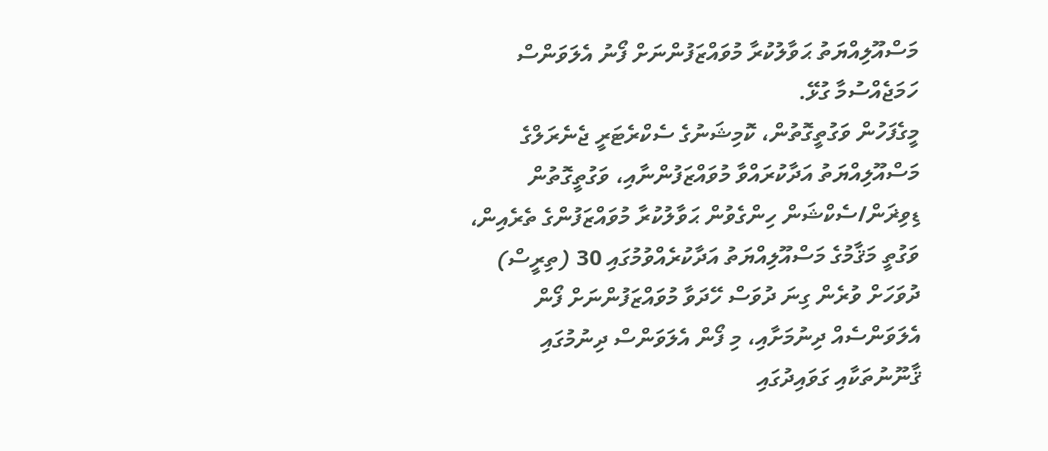މަސްއޫލިއްޔަތު ޙަވާލުކުރާ މުވައްޒަފުންނަށް ފޯނު އެލަވަންސް ހަމަޖެއްސުމާ ގުޅޭ.
މީގެފަހުން ވަގުތީގޮތުން، ކޮމިޝަނުގެ ސެކްރެޓަރީ ޖެނެރަލްގެ މަސްއޫލިއްޔަތު އަދާކުރައްވާ މުވައްޒަފުންނާއި، ވަގުތީގޮތުން ޑިވިޜަން/ސެކްޝަން ހިންގެވުން ޙަވާލުކުރާ މުވައްޒަފުންގެ ތެރެއިން، ވަގުތީ މަޤާމުގެ މަސްއޫލިއްޔަތު އަދާކުރެއްވުމުގައި 30 (ތިރީސް) ދުވަހަށް ވުރެން ގިނަ ދުވަސް ހޭދަވާ މުވައްޒަފުންނަށް ފޯން އެލަވަންސެއް ދިނުމަށާއި، މި ފޯން އެލަވަންސް ދިނުމުގައި ޤާނޫނުތަކާއި ގަވައިދުގައި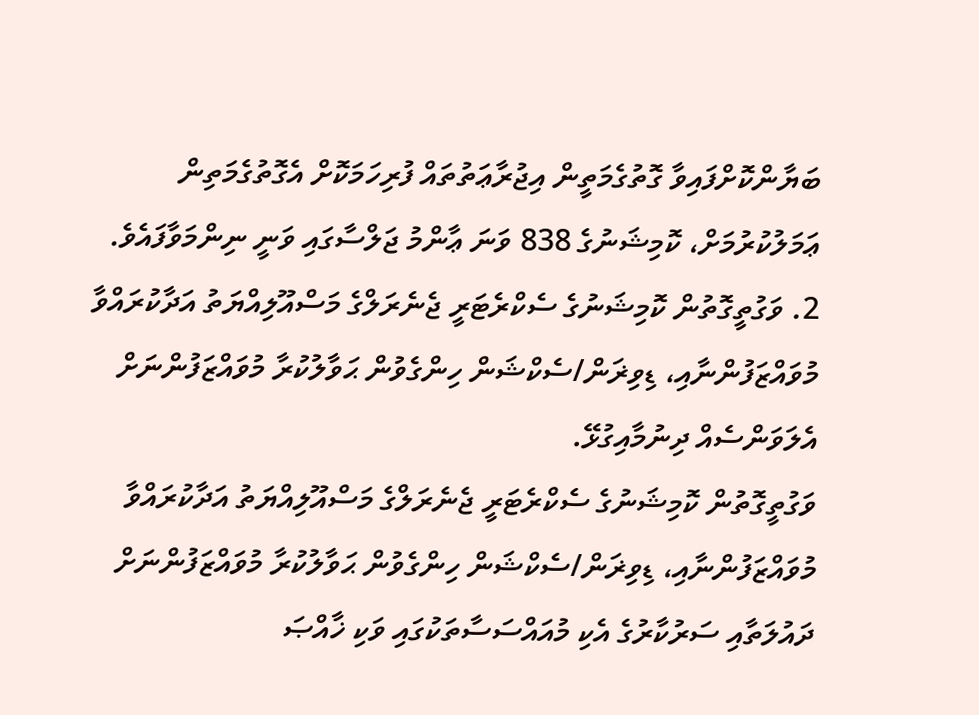ބަޔާންކޮށްފައިވާ ގޮތުގެމަތީން އިޖުރާޢަތުތައް ފުރިހަމަކޮށް އެގޮތުގެމަތިން ޢަމަލުކުރުމަށް، ކޮމިޝަނުގެ 838 ވަނަ ޢާންމު ޖަލްސާގައި ވަނީ ނިންމަވާފައެވެ.
2. ވަގުތީގޮތުން ކޮމިޝަނުގެ ސެކްރެޓަރީ ޖެނެރަލްގެ މަސްއޫލިއްޔަތު އަދާކުރައްވާ މުވައްޒަފުންނާއި، ޑިވިޜަން/ސެކްޝަން ހިންގެވުން ޙަވާލުކުރާ މުވައްޒަފުންނަށް އެލަވަންސެއް ދިނުމާއިގުޅޭ.
ވަގުތީގޮތުން ކޮމިޝަނުގެ ސެކްރެޓަރީ ޖެނެރަލްގެ މަސްއޫލިއްޔަތު އަދާކުރައްވާ މުވައްޒަފުންނާއި، ޑިވިޜަން/ސެކްޝަން ހިންގެވުން ޙަވާލުކުރާ މުވައްޒަފުންނަށް ދައުލަތާއި ސަރުކާރުގެ އެކި މުއައްސަސާތަކުގައި ވަކި ޚާއްޞަ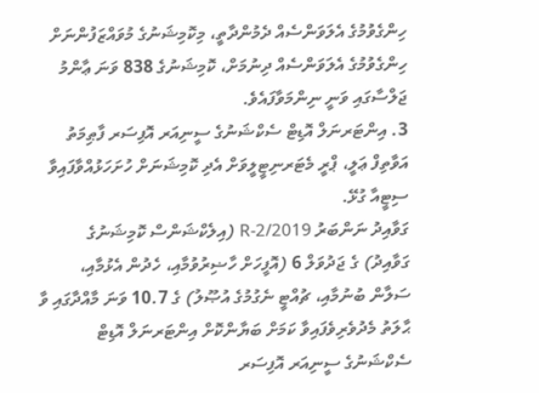ހިންގެވުމުގެ އެލަވަންސެއް ދެމުންދާތީ، މިކޮމިޝަނުގެ މުވައްޒަފުންނަށް ހިންގެވުމުގެ އެލަވަންސެއް ދިނުމަށް، ކޮމިޝަނުގެ 838 ވަނަ ޢާންމު ޖަލްސާގައި ވަނީ ނިންމަވާފައެވެ.
3. އިންޓަރނަލް އޮޑިޓް ސެކްޝަނުގެ ސީނިއަރ އޮފިސަރ ފާޠިމަތު އަވާތިފް ޢަލީ، ޕްރީ މެޓަރނިޓީލީވަށް އެދި ކޮމިޝަނަށް ހުށަހަޅުއްވާފައިވާ ސިޓީއާ ގުޅޭ.
ގަވާއިދު ނަންބަރު 2019/R-2 (އިލެކްޝަންސް ކޮމިޝަނުގެ ގަވާއިދު) ގެ ޖަދުވަލް 6 (އޮފީހަށް ހާޟިރުވުމާއި، ހެދުން އެޅުމާއި، ސަލާން ބުނުމާއި، ޗުއްޓީ ނެގުމުގެ އުޞޫލު) ގެ 10.7 ވަނަ މާއްދާގައި ވާ ޙާލަތު މެދުވެރިވެފައިވާ ކަމަށް ބަޔާންކޮށް އިންޓަރނަލް އޮޑިޓް ސެކްޝަނުގެ ސީނިއަރ އޮފިސަރ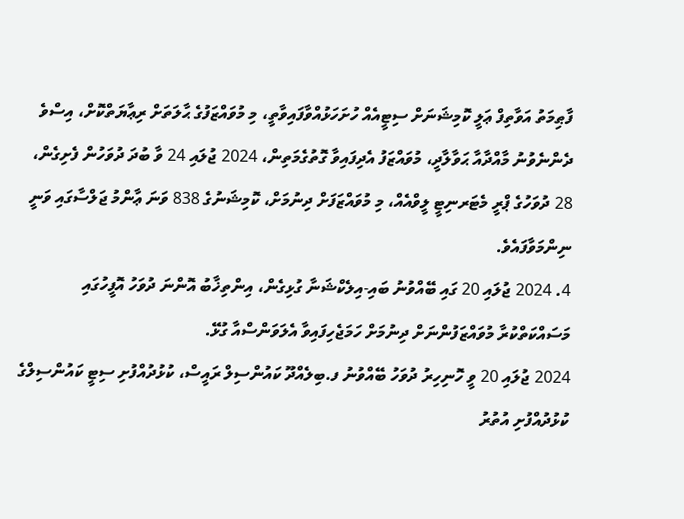ފާޠިމަތު އަވާތިފް ޢަލީ ކޮމިޝަނަށް ސިޓީއެއް ހުށަހަޅުއްވާފައިވާތީ، މި މުވައްޒަފުގެ ޙާލަތަށް ރިޢާޔަތްކޮށް، އިސްވެ ދެންނެވުނު މާއްދާއާ ޙަވާލާދީ، މުވައްޒަފު އެދިފައިވާ ގޮތުގެމަތިން، 2024 ޖުލައި 24 ވާ ބުދަ ދުވަހުން ފެށިގެން، 28 ދުވަހުގެ ޕްރީ މެޓަރނިޓީ ލީވްއެއް، މި މުވައްޒަފަށް ދިނުމަށް، ކޮމިޝަނުގެ 838 ވަނަ ޢާންމު ޖަލްސާގައި ވަނީ ނިންމަވާފައެވެ.
4. 2024 ޖުލައި 20 ގައި ބޭއްވުނު ބައި-އިލެކްޝަނާ ގުޅިގެން، އިންތިޚާބު އޮންނަ ދުވަހު އޮފީހުގައި މަސައްކަތްކުރާ މުވައްޒަފުންނަށް ދިނުމަށް ހަމަޖެހިފައިވާ އެލަވަންސްއާ ގުޅޭ.
2024 ޖުލައި 20 ވީ ހޮނިހިރު ދުވަހު ބޭއްވުނު ފ.ބިލެއްދޫ ކައުންސިލް ރައީސް، ކުޅުދުއްފުށި ސިޓީ ކައުންސިލްގެ ކުޅުދުއްފުށި އުތުރު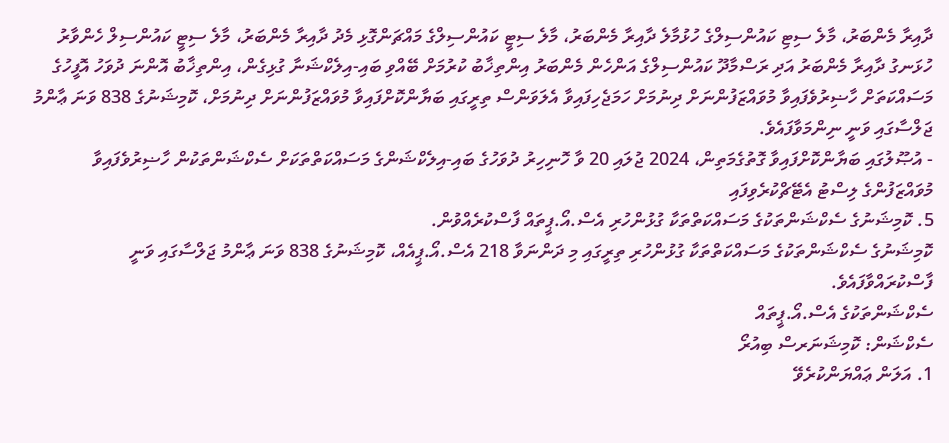ދާއިރާ މެންބަރު، މާލެ ސިޓި ކައުންސިލްގެ ހުޅުމާލެ ދާއިރާ މެންބަރު، މާލެ ސިޓީ ކައުންސިލްގެ މައްޗަންގޮޅި މެދު ދާއިރާ މެންބަރު، މާލެ ސިޓީ ކައުންސިލް ހެންވާރު ހުޅަނގު ދާއިރާ މެންބަރު އަދި ރަސްމާދޫ ކައުންސިލްގެ އަންހެން މެންބަރު އިންތިޚާބު ކުރުމަށް ބޭއްވި ބައި-އިލެކްޝަނާ ގުޅިގެން، އިންތިޚާބު އޮންނަ ދުވަހު އޮފީހުގެ މަސައްކަތަށް ހާޟިރުވެފައިވާ މުވައްޒަފުންނަށް ދިނުމަށް ހަމަޖެހިފައިވާ އެލަވަންސް ތިރީގައި ބަޔާންކޮށްފައިވާ މުވައްޒަފުންނަށް ދިނުމަށް، ކޮމިޝަނުގެ 838 ވަނަ ޢާންމު ޖަލްސާގައި ވަނީ ނިންމަވާފައެވެ.
- އުޞޫލުގައި ބަޔާންކޮށްފައިވާ ގޮތުގެމަތިން، 2024 ޖުލައި 20 ވާ ހޮނިހިރު ދުވަހުގެ ބައި-އިލެކްޝަންގެ މަސައްކަތްތަކަށް ސެކްޝަންތަކުން ހާޟިރުވެފައިވާ މުވައްޒަފުންގެ ލިސްޓު އެޓޭޗްކުރެވިފައި
5. ކޮމިޝަނުގެ ސެކްޝަންތަކުގެ މަސައްކަތްތަކާ ގުޅުންހުރި އެސް.އޯ.ޕީތައް ފާސްކުރެއްވުން.
ކޮމިޝަނުގެ ސެކްޝަންތަކުގެ މަސައްކަތްތަކާ ގުޅުންހުރި ތިރީގައި މި ދަންނަވާ 218 އެސް.އޯ.ޕީއެއް، ކޮމިޝަނުގެ 838 ވަނަ ޢާންމު ޖަލްސާގައި ވަނީ ފާސްކުރައްވާފައެވެ.
ސެކްޝަންތަކުގެ އެސް.އޯ.ޕީތައް
ސެކްޝަން: ކޮމިޝަނަރސް ބިއުރޯ
1. އަލަން ޢައްޔަންކުރެވޭ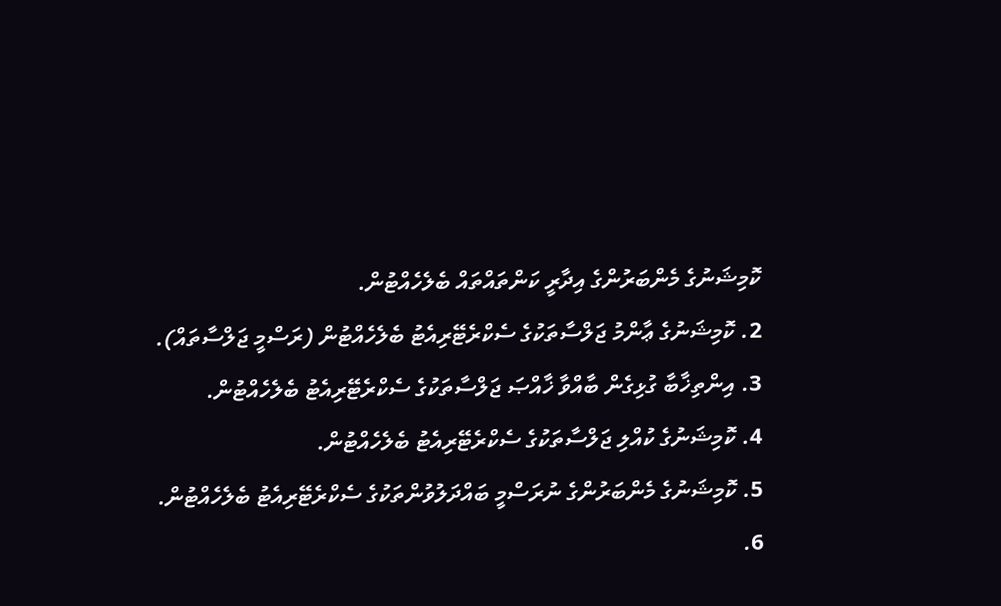ކޮމިޝަނުގެ މެންބަރުންގެ އިދާރީ ކަންތައްތައް ބެލެހެއްޓުން.
2. ކޮމިޝަނުގެ ޢާންމު ޖަލްސާތަކުގެ ސެކްރެޓޭރިއެޓު ބެލެހެއްޓުން (ރަސްމީ ޖަލްސާތައް).
3. އިންތިޚާބާ ގުޅިގެން ބާއްވާ ޚާއްޞަ ޖަލްސާތަކުގެ ސެކްރެޓޭރިއެޓު ބެލެހެއްޓުން.
4. ކޮމިޝަނުގެ ކުއްލި ޖަލްސާތަކުގެ ސެކްރެޓޭރިއެޓު ބެލެހެއްޓުން.
5. ކޮމިޝަނުގެ މެންބަރުންގެ ނުރަސްމީ ބައްދަލުވުންތަކުގެ ސެކްރެޓޭރިއެޓު ބެލެހެއްޓުން.
6.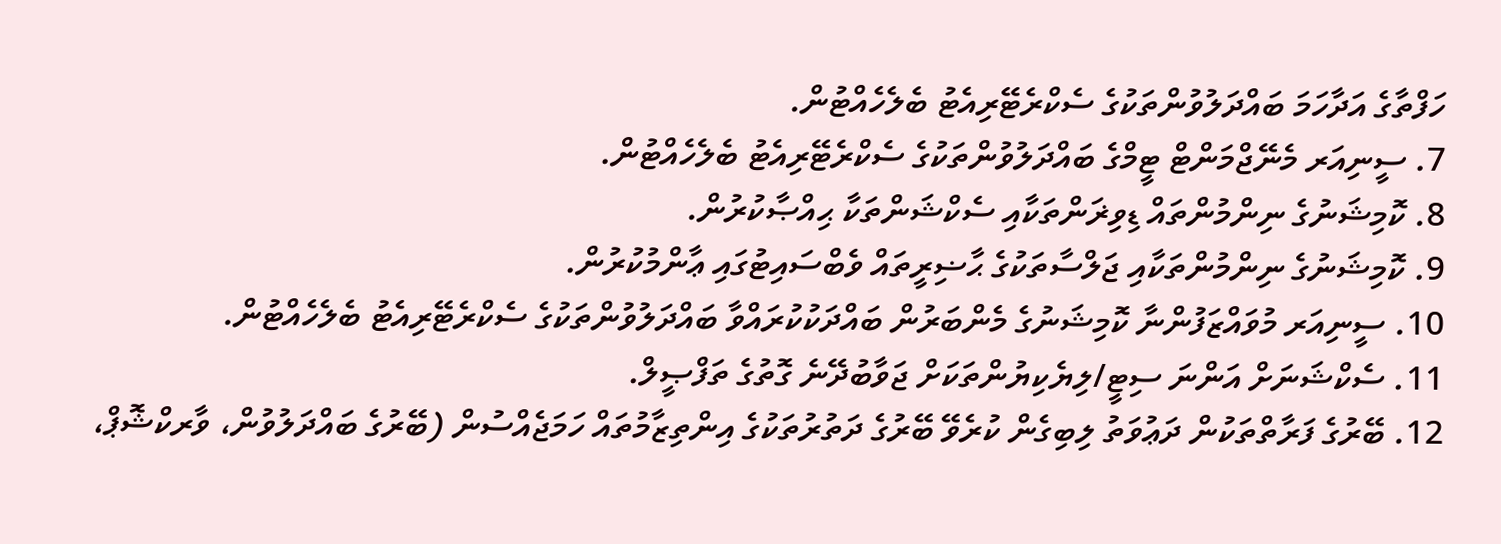ހަފްތާގެ އަދާހަމަ ބައްދަލުވުންތަކުގެ ސެކްރެޓޭރިއެޓު ބެލެހެއްޓުން.
7. ސީނިއަރ މެނޭޖްމަންޓް ޓީމްގެ ބައްދަލުވުންތަކުގެ ސެކްރެޓޭރިއެޓު ބެލެހެއްޓުން.
8. ކޮމިޝަނުގެ ނިންމުންތައް ޑިވިޜަންތަކާއި ސެކްޝަންތަކާ ޙިއްޞާކުރުން.
9. ކޮމިޝަނުގެ ނިންމުންތަކާއި ޖަލްސާތަކުގެ ޙާޟިރީތައް ވެބްސައިޓުގައި ޢާންމުކުރުން.
10. ސީނިއަރ މުވައްޒަފުންނާ ކޮމިޝަނުގެ މެންބަރުން ބައްދަކުކުރައްވާ ބައްދަލުވުންތަކުގެ ސެކްރެޓޭރިއެޓު ބެލެހެއްޓުން.
11. ސެކްޝަނަށް އަންނަ ސިޓީ/ލިޔެކިޔުންތަކަށް ޖަވާބުދޭނެ ގޮތުގެ ތަފްޞީލް.
12. ބޭރުގެ ފަރާތްތަކުން ދަޢުވަތު ލިބިގެން ކުރެވޭ ބޭރުގެ ދަތުރުތަކުގެ އިންތިޒާމުތައް ހަމަޖެއްސުން (ބޭރުގެ ބައްދަލުވުން، ވާރކްޝޮޕް،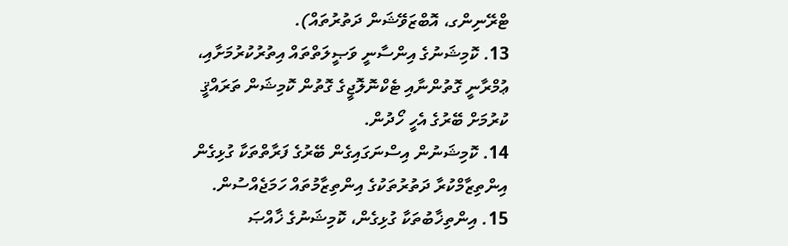ޓްރޭނިންގ، އޮބްޒަވޭޝަން ދަތުރުތައް).
13. ކޮމިޝަނުގެ އިންސާނީ ވަޞީލަތްތައް އިތުރުކުރުމަށާއި، ޢުމްރާނީ ގޮތުންނާއި ޓެކްނޮލޮޖީގެ ގޮތުން ކޮމިޝަން ތަރައްޤީ ކުރުމަށް ބޭރުގެ އެހީ ހޯދުން.
14. ކޮމިޝަނުން އިސްނަގައިގެން ބޭރުގެ ފަރާތްތަކާ ގުޅިގެން އިންތިޒާމްކުރާ ދަތުރުތަކުގެ އިންތިޒާމުތައް ހަމަޖެއްސުން.
15. އިންތިޚާބުތަކާ ގުޅިގެން، ކޮމިޝަނުގެ ޚާއްޞަ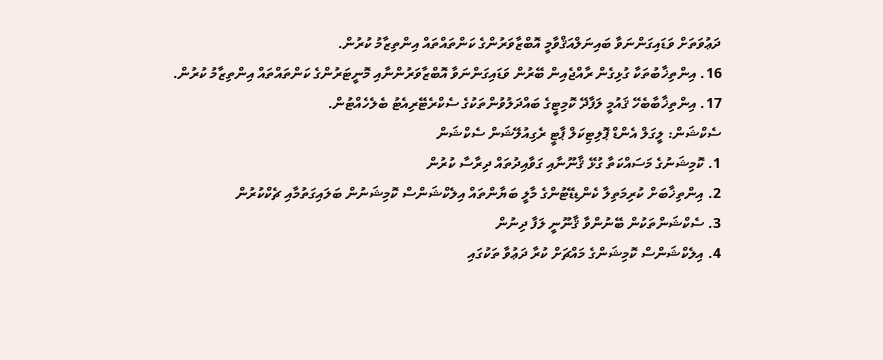ދަޢުވަތަށް ވަޑައިގަންނަވާ ބައިނަލްއަޤްވާމީ އޮބްޒާވަރުންގެ ކަންތައްތައް އިންތިޒާމު ކުރުން.
16. އިންތިޚާބުތަކާ ގުޅިގެން ރާއްޖެއިން ބޭރުން ވަޑައިގަންނަވާ އޮބްޒާވަރުންނާއި މޮނީޓަރުންގެ ކަންތައްތައް އިންތިޒާމު ކުރުން.
17. އިންތިޚާބާބެހޭ ޤައުމީ ލަފާދޭ ކޮމިޓީގެ ބައްދަލުވުންތަކުގެ ސެކްރެޓޭރިއެޓު ބެލެހެއްޓުން.
ސެކްޝަން: ލީގަލް އެންޑް ޕޮލިޓިކަލް ޕާޓީ ރެގިއުލޭޝަން ސެކްޝަން
1. ކޮމިޝަނުގެ މަސައްކަތާ ގުޅޭ ޤާނޫނާއި ގަވާއިދުތައް ދިރާސާ ކުރުން
2. އިންތިޚާބަށް ކުރިމަތިލާ ކެންޑިޑޭޓުންގެ މާލީ ބަޔާންތައް އިލެކްޝަންސް ކޮމިޝަނުން ބަލައިގަތުމާއި ޗެކްކުރުން
3. ސެކްޝަންތަކުން ބޭނުންވާ ޤާނޫނީ ލަފާ ދިނުން
4. އިލެކްޝަންސް ކޮމިޝަންގެ މައްޗަށް ކުރާ ދަޢުވާ ތަކުގައި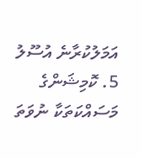އަމަލުކުރާނެ އުސޫލު
5. ކޮމިޝަންގެ މަސައްކަތަކާ ނުވަތަ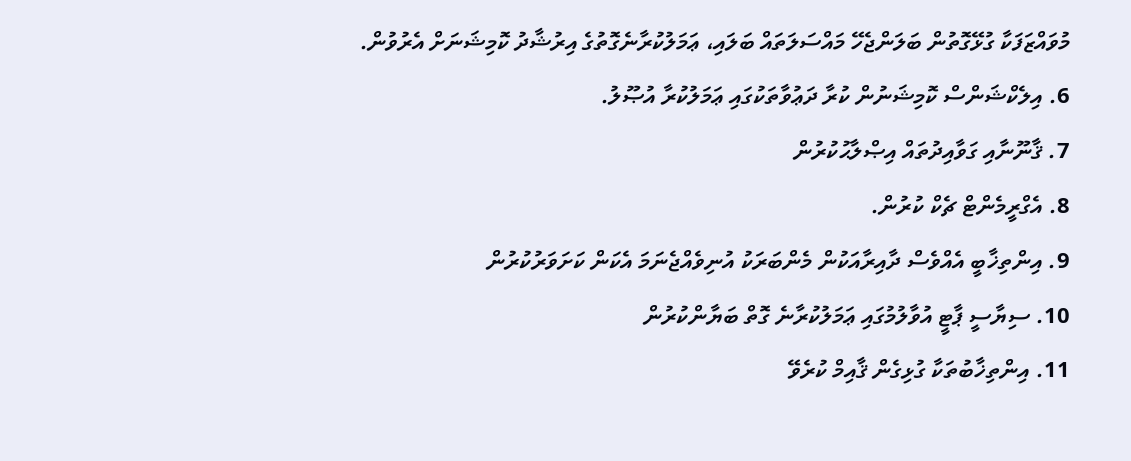މުވައްޒަފަކާ ގުޅޭގޮތުން ބަލަންޖެހޭ މައްސަލަތައް ބަލައި، ޢަމަލުކުރާނެގޮތުގެ އިރުޝާދު ކޮމިޝަނަށް އެރުވުން.
6. އިލެކްޝަންސް ކޮމިޝަނުން ކުރާ ދަޢުވާތަކުގައި ޢަމަލުކުރާ އުޞޫލު.
7. ޤާނޫނާއި ގަވާއިދުތައް އިޞްލާޙުކުރުން
8. އެގްރީމެންޓް ޗެކް ކުރުން.
9. އިންތިޚާބީ އެއްވެސް ދާއިރާއަކުން މެންބަރަކު އުނިވެއްޖެނަމަ އެކަން ކަށަވަރުކުރުން
10. ސިޔާސީ ޕާޓީ އުވާލުމުގައި ޢަމަލުކުރާނެ ގޮތް ބަޔާންކުރުން
11. އިންތިޚާބުތަކާ ގުޅިގެން ޤާއިމް ކުރެވޭ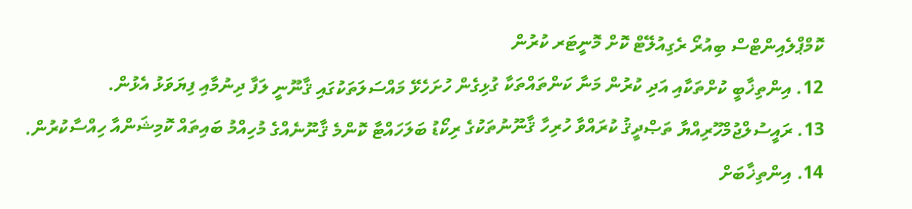ކޮމްޕްލެއިންޓްސް ބިއުރޯ ރެގިއުލޭޓް ކޮށް މޮނީޓަރ ކުރުން
12. އިންތިޚާބީ ކުށްތަކާއި އަދި ކުރުން މަނާ ކަންތައްތަކާ ގުޅިގެން ހުށަހެޅޭ މައްސަލަތަކުގައި ޤާނޫނީ ލަފާ ދިނުމާއި ފިޔަވަޅު އެޅުން.
13. ރައީސުލްޖުމްހޫރިއްޔާ ތަޞްދީޤު ކުރައްވާ ހުރިހާ ޤާނޫނުތަކުގެ ރިކޯޑު ބަލަހައްޓާ ކޮންމެ ޤާނޫނެއްގެ މުހިއްމު ބައިތައް ކޮމިޝަންއާ ހިއްސާކުރުން.
14. އިންތިޚާބަށް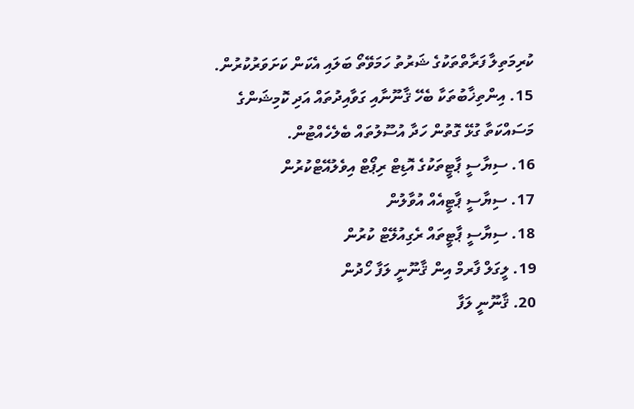ކުރިމަތިލާ ފަރާތްތަކުގެ ޝަރުތު ހަމަވޭތޯ ބަލައި އެކަން ކަށަވަރުކުރުން.
15. އިންތިޚާބުތަކާ ބެހޭ ޤާނޫނާއި ގަވާއިދުތައް އަދި ކޮމިޝަންގެ މަސައްކަތާ ގުޅޭ ގޮތުން ހަދާ އުސޫލުތައް ބެލެހެއްޓުން.
16. ސިޔާސީ ޕާޓީތަކުގެ އޮޑިޓް ރިޕޯޓް އިވެލުއޭޓްކުރުން
17. ސިޔާސީ ޕާޓީއެއް އުވާލުން
18. ސިޔާސީ ޕާޓީތައް ރެގިއުލޭޓް ކުރުން
19. ލީގަލް ފާރމް އިން ޤާނޫނީ ލަފާ ހޯދުން
20. ޤާނޫނީ ލަފާ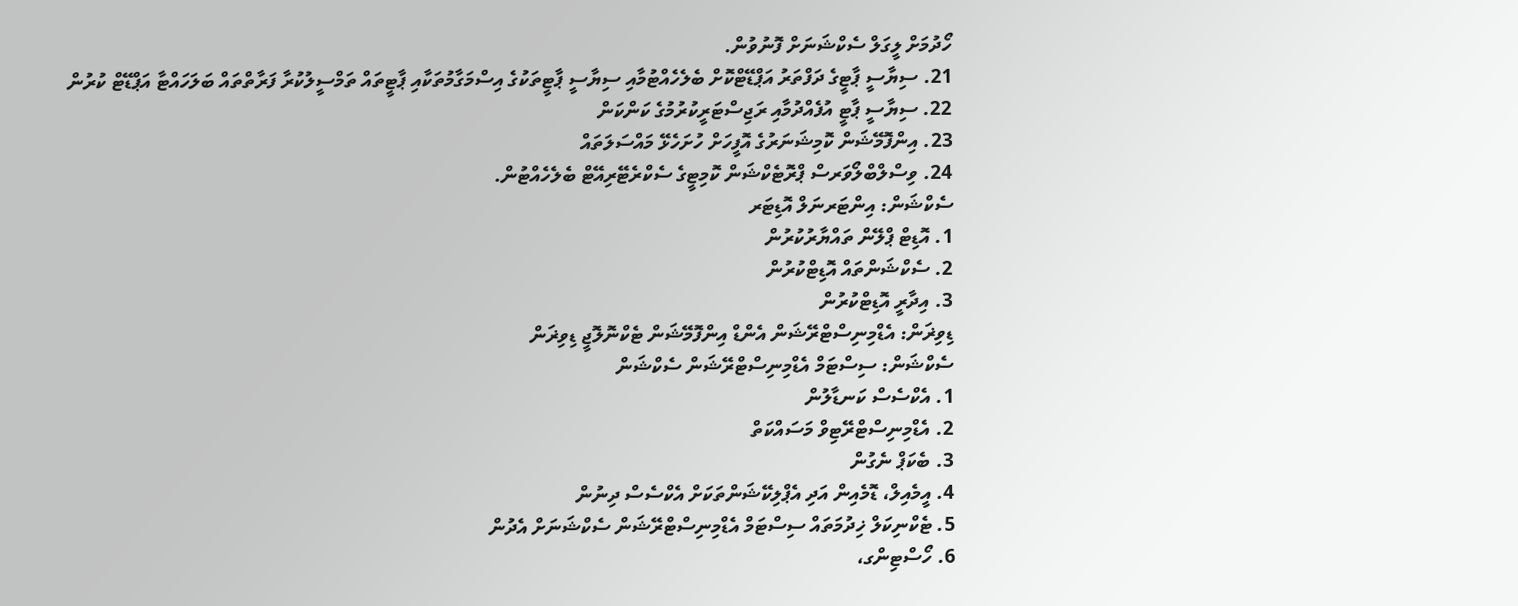ހޯދުމަށް ލީގަލް ސެކްޝަނަށް ފޮނުވުން.
21. ސިޔާސީ ޕާޓީގެ ދަފްތަރު އަޕްޑޭޓްކޮށް ބެލެހެއްޓުމާއި ސިޔާސީ ޕާޓީތަކުގެ އިސްމަގާމުތަކާއި ޕާޓީތައް ތަމްސީލުކުރާ ފަރާތްތައް ބަލަހައްޓާ އަޕްޑޭޓް ކުރުން
22. ސިޔާސީ ޕާޓީ އުފެއްދުމާއި ރަޖިސްޓަރީކުރުމުގެ ކަންކަން
23. އިންފޮމޭޝަން ކޮމިޝަނަރުގެ އޮފީހަށް ހުށަހެޅޭ މައްސަލަތައް
24. ވިސްލްބްލޯވަރސް ޕްރޮޓެކްޝަން ކޮމިޓީގެ ސެކްރެޓޭރިއޭޓް ބެލެހެއްޓުން.
ސެކްޝަން: އިންޓަރނަލް އޮޑިޓަރ
1. އޮޑިޓް ޕްލޭން ތައްޔާރުކުރުން
2. ސެކްޝަންތައް އޮޑިޓްކުރުން
3. އިދާރީ އޮޑިޓްކުރުން
ޑިވިޜަން: އެޑްމިނިސްޓްރޭޝަން އެންޑް އިންފޮމޭޝަން ޓެކްނޮލޮޖީ ޑިވިޜަން
ސެކްޝަން: ސިސްޓަމް އެޑްމިނިސްޓްރޭޝަން ސެކްޝަން
1. އެކްސެސް ކަނޑާލުން
2. އެޑްމިނިސްޓްރޭޓިވް މަސައްކަތް
3. ބެކަޕް ނެގުން
4. އީމެއިލް، ޑޮމެއިން އަދި އެޕްލިކޭޝަންތަކަށް އެކްސެސް ދިނުން
5. ޓެކްނިކަލް ޚިދުމަތައް ސިސްޓަމް އެޑްމިނިސްޓްރޭޝަން ސެކްޝަނަށް އެދުން
6. ހޯސްޓިންގ،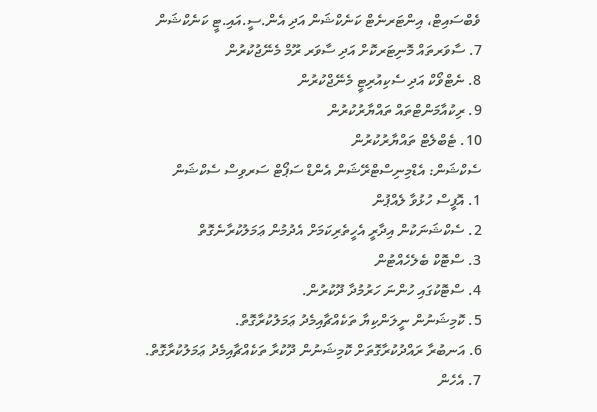ވެބްސައިޓް، އިންޓަރނެޓް ކަނެކްޝަން އަދި އެން.ސީ.އައި.ޓީ ކަނެކްޝަން
7. ސާވަރތައް މޮނިޓަރކޮށް އަދި ސާވަރ ރޫމް މެނޭޖުކުރުން
8. ނެޓްވޯކް އަދި ސެކިއުރިޓީ މެނޭޖްކުރުން
9. ރިކުއާމަންޓްތައް ތައްޔާރުކުރުން
10. ޓެބްލެޓް ތައްޔާރުކުރުން
ސެކްޝަން: އެޑްމިނިސްޓްރޭޝަން އެންޑް ސަޕޯޓް ސަރވިސް ސެކްޝަން
1. އޮފީސް ހުޅުވާ ލެއްޕުން
2. ސެކްޝަނަކުން އިދާރީ އެހީތެރިކަމަށް އެދުމުން ޢަމަލުކުރާނެގޮތް
3. ސްޓޮކް ބެލެހެއްޓުން
4. ސްޓޮކުގައި ހުންނަ ހަރުމުދާ ދޫކުރުން.
5. ކޮމިޝަނުން ނީލަންކިޔާ ތަކެއްޗާއިމެދު ޢަމަލުކުރާގޮތް.
6. އަނބުރާ ރައްދުކުރާގޮތަށް ކޮމިޝަނުން ދޫކުރާ ތަކެއްޗާއިމެދު ޢަމަލުކުރާގޮތް.
7. އެހެން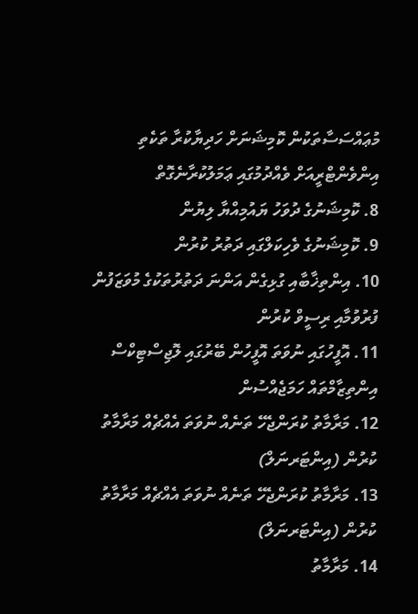މުޢައްސަސާތަކުން ކޮމިޝަނަށް ހަދިޔާކުރާ ތަކެތި އިންވެންޓްރީއަށް ވެއްދުމުގައި ޢަމަލުކުރާނެގޮތް
8. ކޮމިޝަނުގެ ދުވަހު ޔައުމިއްޔާ ލިޔުން
9. ކޮމިޝަނުގެ ވެހިކަލްގައި ދަތުރު ކުރުން
10. އިންތިޚާބާއި ގުޅިގެން އަންނަ ދަތުރުތަކުގެ މުވަޒަފުން ފުރުވުމާއި ރިސީވް ކުރުން
11. އޮފީހުގައި ނުވަތަ އޮފީހުން ބޭރުގައި ލޮޖިސްޓިކްސް އިންތިޒާމްތައް ހަމަޖެއްސުން
12. މަރާމާތު ކުރަންޖެހޭ ތަނެއް ނުވަތަ އެއްޗެއް މަރާމާތު ކުރުން (އިންޓަރނަލް)
13. މަރާމާތު ކުރަންޖެހޭ ތަނެއް ނުވަތަ އެއްޗެއް މަރާމާތު ކުރުން (އިންޓަރނަލް)
14. މަރާމާތު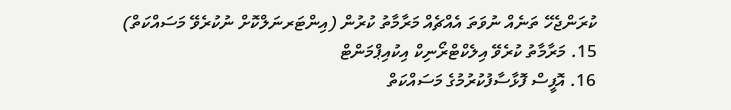ކުރަންޖެހޭ ތަނެއް ނުވަތަ އެއްޗެއް މަރާމާތު ކުރުން (އިންޓަރނަލްކޮށް ނުކުރެވޭ މަސައްކަތް)
15. މަރާމާތު ކުރެވޭ އިލެކްޓްރޯނިކް އިކުއިޕްމަންޓް
16. އޮފީސް ފޮޅާސާފުކުރުމުގެ މަސައްކަތް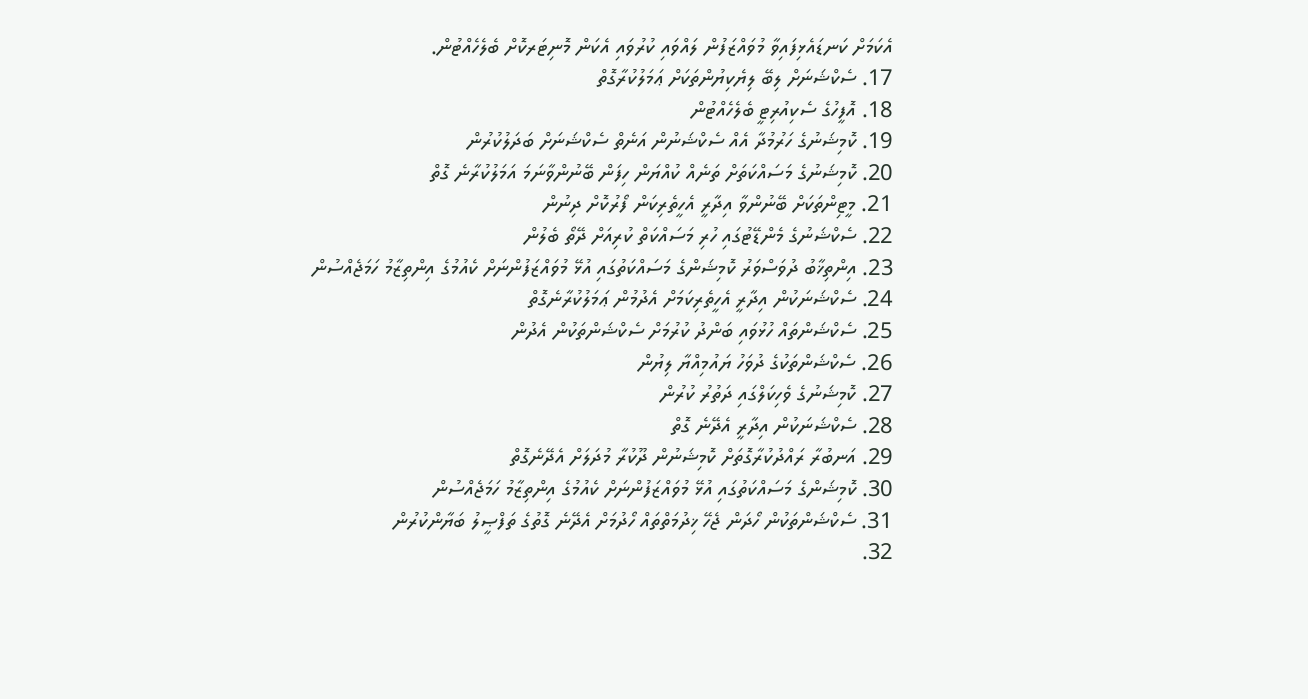އެކަމަށް ކަނޑައެޅިފައިވާ މުވައްޒަފުން ލައްވައި ކުރުވައި އެކަން މޮނިޓަރކޮށް ބެލެހެއްޓުން.
17. ސެކްޝަނަށް ލިބޭ ލިޔެކިޔުންތަކަށް ޢަމަލުކުރާގޮތް
18. އޮފީހުގެ ސެކިއުރިޓީ ބެލެހެއްޓުން
19. ކޮމިޝަނުގެ ހަރުމުދާ އެއް ސެކްޝަނުން އަނެތް ސެކްޝަނަށް ބަދަލުކުރުން
20. ކޮމިޝަނުގެ މަސައްކަތަށް ތަނެއް ކުއްޔަން ހިފަން ބޭނުންވާނަމަ އަމަލުކުރާނެ ގޮތް
21. މީޓިންތަކަށް ބޭނުންވާ އިދާރީ އެހީތެރިކަން ފޯރުކޮށް ދިނުން
22. ސެކްޝަނުގެ މެންޑޭޓުގައި ހުރި މަސައްކަތް ކުރިއަށް ދޭތޯ ބެލުން
23. އިންތިޚާބު ދުވަސްވަރު ކޮމިޝަންގެ މަސައްކަތުގައި އުޅޭ މުވައްޒަފުންނަށް ކެއުމުގެ އިންތިޒާމު ހަމަޖެއްސުން
24. ސެކްޝަނަކުން އިދާރީ އެހީތެރިކަމަށް އެދުމުން ޢަމަލުކުރާނެގޮތް
25. ސެކްޝަންތައް ހުޅުވައި ބަންދު ކުރުމަށް ސެކްޝަންތަކުން އެދުން
26. ސެކްޝަންތަކުގެ ދުވަހު ޔައުމިއްޔާ ލިޔުން
27. ކޮމިޝަނުގެ ވެހިކަލްގައި ދަތުރު ކުރުން
28. ސެކްޝަނަކުން އިދާރީ އެދޭނެ ގޮތް
29. އަނބުރާ ރައްދުކުރާގޮތަށް ކޮމިޝަނުން ދޫކުރާ މުދަލަށް އެދޭނެގޮތް
30. ކޮމިޝަންގެ މަސައްކަތުގައި އުޅޭ މުވައްޒަފުންނަށް ކެއުމުގެ އިންތިޒާމު ހަމަޖެއްސުން
31. ސެކްޝަންތަކުން ހޯދަން ޖެހޭ ޚިދުމަތްތައް ހޯދުމަށް އެދޭނެ ގޮތުގެ ތަފްޞީލު ބަޔާންކުރުން
32.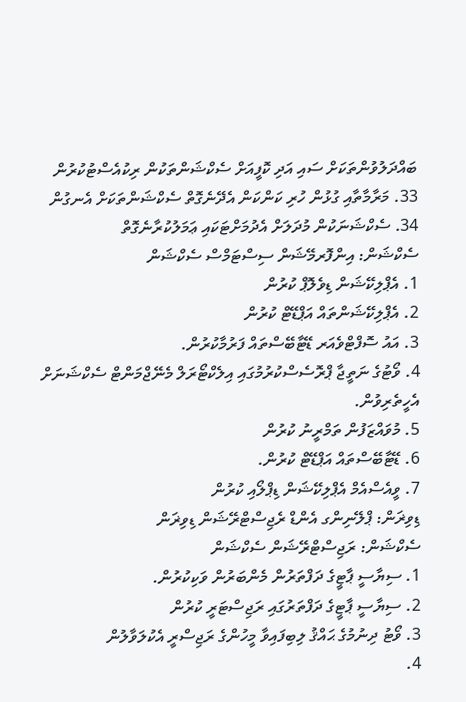ބައްދަލުވުންތަކަށް ސައި އަދި ކޮފީއަށް ސެކްޝަންތަކުން ރިކުއެސްޓުކުރުން
33. މަރާމާތާއި ގުޅުން ހުރި ކަންކަން އެދޭނެގޮތް ސެކްޝަންތަކަށް އެނގުން
34. ސެކްޝަނަކުން މުދަލަށް އެދުމަށްޓަކައި ޢަމަލުކުރާނެގޮތް
ސެކްޝަން: އިންފޮރމޭޝަން ސިސްޓަމްސް ސެކްޝަން
1. އެޕްލިކޭޝަން ޑިވެލޮޕް ކުރުން
2. އެޕްލިކޭޝަންތައް އަޕްޑޭޓް ކުރުން
3. އައު ސޮފްޓްވެއަރ ޑޭޓާބޭސްތައް ފަރުމާކުރުން.
4. ވޯޓުގެ ނަތީޖާ ޕްރޮސެސްކުރުމުގައި އިލެކްޓޯރަލް މެނޭޖްމަންޓް ސެކްޝަނަށް އެހީތެރިވުން.
5. މުވައްޒަފުން ތަމްރީނު ކުރުން
6. ޑޭޓާބޭސްތައް އަޕްޑޭޓް ކުރުން.
7. ވީއެސްއެމް އެޕްލިކޭޝަން ޑިޕްލޯއި ކުރުން
ޑިވިޜަން: ޕްލޭނިންގ އެންޑް ރެޖިސްޓްރޭޝަން ޑިވިޜަން
ސެކްޝަން: ރަޖިސްޓްރޭޝަން ސެކްޝަން
1. ސިޔާސީ ޕާޓީގެ ދަފްތަރުން މެންބަރުން ވަކިކުރުން.
2. ސިޔާސީ ޕާޓީގެ ދަފްތަރުގައި ރަޖިސްޓަރީ ކުރުން
3. ވޯޓު ދިނުމުގެ ޙައްޤު ލިބިފައިވާ މީހުންގެ ރަޖިސްރީ އެކުލަވާލުން
4.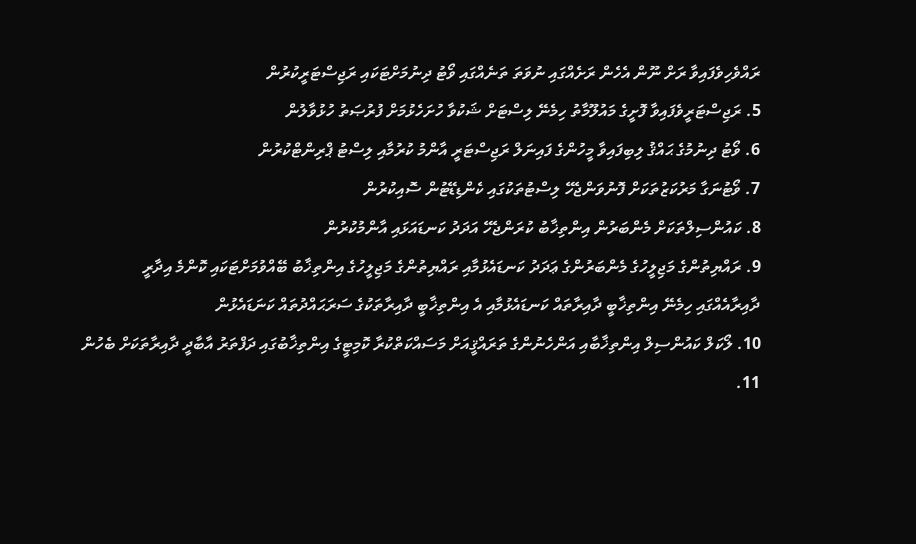ރައްވެހިވެފައިވާ ރަށް ނޫން އެހެން ރަށެއްގައި ނުވަތަ ތަނެއްގައި ވޯޓު ދިނުމަށްޓަކައި ރަޖިސްޓަރީކުރުން
5. ރަޖިސްޓަރީވެފައިވާ ފޮށީގެ މައުލޫމާތު ހިމެނޭ ލިސްޓަށް ޝަކުވާ ހުށަހެޅުމަށް ފުރުޞަތު ހުޅުވާލުން
6. ވޯޓު ދިނުމުގެ ޙައްޤު ލިބިފައިވާ މީހުންގެ ފައިނަލް ރަޖިސްޓަރީ އާންމު ކުރުމާއި ލިސްޓު ޕްރިންޓްކުރުން
7. ވޯޓުނަގާ މަރުކަޒުތަކަށް ފޮނުވަންޖެހޭ ލިސްޓުތަކުގައި ކެންޑިޑޭޓުން ސޮއިކުރުން
8. ކައުންސިލްތަކަށް މެންބަރުން އިންތިޚާބު ކުރަންޖެހޭ އަދަދު ކަނޑައަޅައި އާންމުކުރުން
9. ރައްޔިތުންގެ މަޖިލީހުގެ މެންބަރުންގެ ޢަދަދު ކަނޑައެޅުމާއި ރައްޔިތުންގެ މަޖިލީހުގެ އިންތިޚާބު ބޭއްވުމަށްޓަކައި ކޮންމެ އިދާރީ ދާއިރާއެއްގައި ހިމެނޭ އިންތިޚާބީ ދާއިރާތައް ކަނޑައެޅުމާއި އެ އިންތިޚާބީ ދާއިރާތަކުގެ ސަރަޙައްދުތައް ކަނަޑައެޅުން
10. ލޯކަލް ކައުންސިލް އިންތިޚާބާއި އަންހެނުންގެ ތަރައްޤީއަށް މަސައްކަތްކުރާ ކޮމިޓީގެ އިންތިޚާބުގައި ދަފްތަރު އާބާދީ ދާއިރާތަކަށް ބެހުން
11.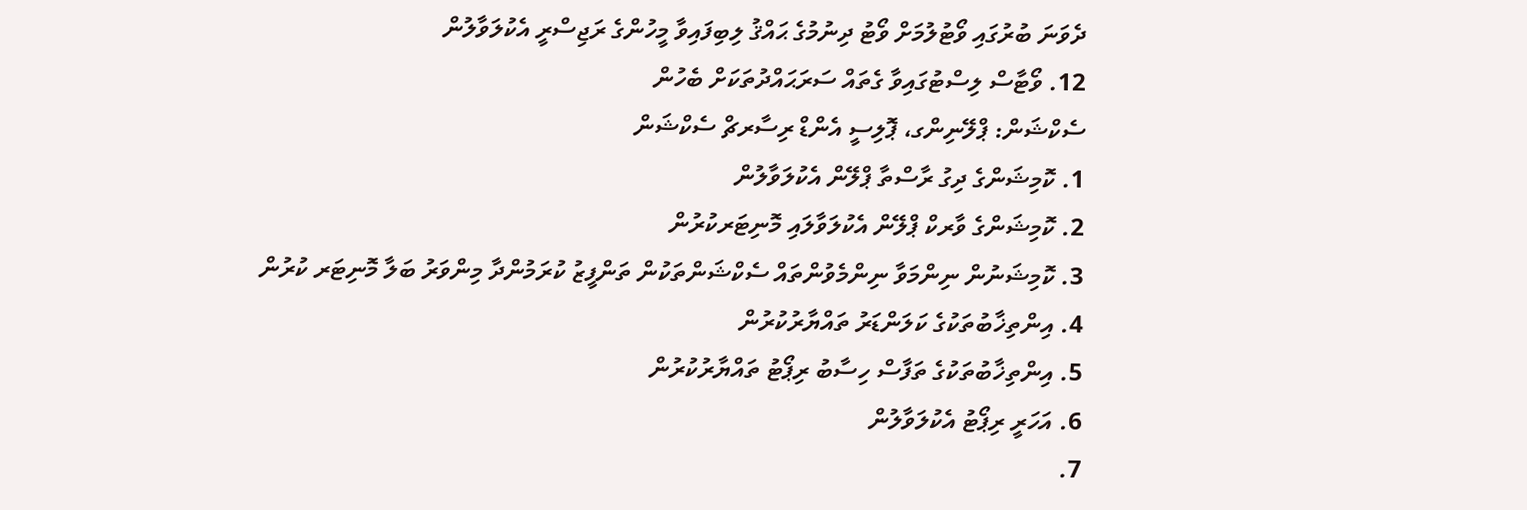ދެވަނަ ބުރުގައި ވޯޓުލުމަށް ވޯޓު ދިނުމުގެ ޙައްޤު ލިބިފައިވާ މީހުންގެ ރަޖިސްރީ އެކުލަވާލުން
12. ވޯޓާސް ލިސްޓުގައިވާ ގެތައް ސަރަޙައްދުތަކަށް ބެހުން
ސެކްޝަން: ޕްލޭނިންގ، ޕޮލިސީ އެންޑް ރިސާރޗް ސެކްޝަން
1. ކޮމިޝަންގެ ދިގު ރާސްތާ ޕްލޭން އެކުލަވާލުން
2. ކޮމިޝަންގެ ވާރކް ޕްލޭން އެކުލަވާލައި މޮނިޓަރކުރުން
3. ކޮމިޝަނުން ނިންމަވާ ނިންމެވުންތައް ސެކްޝަންތަކުން ތަންފީޒު ކުރަމުންދާ މިންވަރު ބަލާ މޮނިޓަރ ކުރުން
4. އިންތިޚާބުތަކުގެ ކަލަންޑަރު ތައްޔާރުކުރުން
5. އިންތިޚާބުތަކުގެ ތަފާސް ހިސާބު ރިޕޯޓު ތައްޔާރުކުރުން
6. އަހަރީ ރިޕޯޓު އެކުލަވާލުން
7.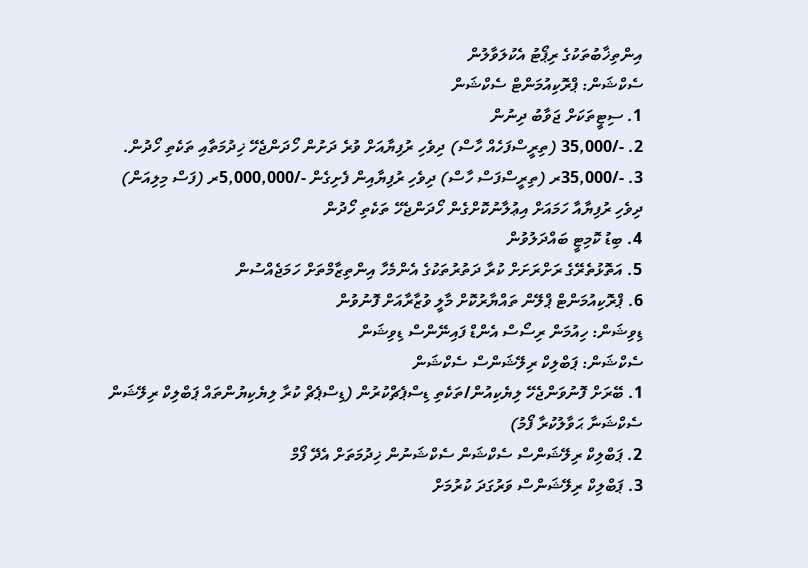އިންތިޚާބުތަކުގެ ރިޕޯޓު އެކުލަވާލުން
ސެކްޝަން: ޕްރޮކިއުމަންޓް ސެކްޝަން
1. ސިޓީތަކަށް ޖަވާބު ދިނުން
2. -/35,000 (ތިރީސްފަހެއް ހާސް) ދިވެހި ރުފިޔާއަށް ވުރެ ދަށުން ހޯދަންޖެހޭ ޚިދުމަތާއި ތަކެތި ހޯދުން.
3. -/35,000ރ (ތިރީސްފަސް ހާސް) ދިވެހި ރުފިޔާއިން ފެށިގެން -/5,000,000ރ (ފަސް މިލިއަން) ދިވެހި ރުފިޔާއާ ހަމައަށް އިޢުލާނުކޮށްގެން ހޯދަންޖެހޭ ތަކެތި ހޯދުން
4. ބިޑު ކޮމިޓީ ބައްދަލުވުން
5. އަތޮޅުތެރޭގެ ރަށްރަށަށް ކުރާ ދަތުރުތަކުގެ އެންމެހާ އިންތިޒާމްތަށް ހަމަޖެއްސުން
6. ޕްރޮކިއުމަންޓް ޕްލޭން ތައްޔާރުކޮށް މާލީ ވުޒާރާއަށް ފޮނުވުން
ޑިވިޝަން: ހިއުމަން ރިސޯސް އެންޑް ފައިނޭންސް ޑިވިޝަން
ސެކްޝަން: ޕަބްލިކް ރިލޭޝަންސް ސެކްޝަން
1. ބޭރަށް ފޮނުވަންޖެހޭ ލިޔެކިއުން/ތަކެތި ޑިސްޕެޗްކުރުން (ޑިސްޕެޗް ކުރާ ލިޔެކިޔުންތައް ޕަބްލިކް ރިލޭޝަން ސެކްޝަނާ ޙަވާލުކުރާ ފޯމު)
2. ޕަބްލިކް ރިލޭޝަންސް ސެކްޝަން ސެކްޝަނުން ޚިދުމަތަށް އެދޭ ފޯމް
3. ޕަބްލިކް ރިލޭޝަންސް ވަރުގަދަ ކުރުމަށް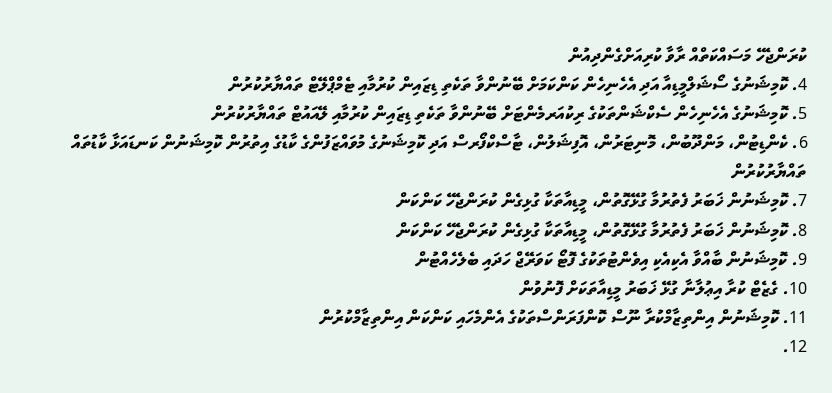ކުރަންޖެހޭ މަސައްކަތްއް ރާވާ ކުރިއަށްގެންދިއުން
4. ކޮމިޝަނުގެ ސޯޝަލްމީޑިއާ އަދި އެހެނިހެން ކަންކަމަށް ބޭނުންވާ ތަކެތި ޑިޒައިން ކުރުމާއި ޓެމްޕްލޭޓް ތައްޔާރުކުރުން
5. ކޮމިޝަނުގެ އެހެނިހެން ސެކްޝަންތަކުގެ ރިކުއަރމެންޓަށް ބޭނުންވާ ތަކެތި ޑިޒައިން ކުރުމާއި ލޭއައުޓް ތައްޔާރުކުރުން
6. ކެންޑިޓުން، މަންދޫބުން، މޮނިޓަރުން، އޮފިޝަލުން، ޓާސްކްފޯރސް އަދި ކޮމިޝަނުގެ މުވައްޒަފުންގެ ކާޑުގެ އިތުރުން ކޮމިޝަނުން ކަނޑައަޅާ ކާޑުތައް ތައްޔާރުކުރުން
7. ކޮމިޝަނުން ޚަބަރު ފެތުރުމާ ގުޅޭގޮތުން، މީޑިއާތަކާ ގުޅިގެން ކުރަންޖެހޭ ކަންކަން
8. ކޮމިޝަނުން ޚަބަރު ފެތުރުމާ ގުޅޭގޮތުން، މީޑިއާތަކާ ގުޅިގެން ކުރަންޖެހޭ ކަންކަން
9. ކޮމިޝަނުން ބާއްވާ އެކިއެކި އިވެންޓުތަކުގެ ފޮޓޯ ކަވަރޭޖް ހަދައި ބެލެހެއްޓުން
10. ގެޒެޓް ކުރާ އިޢުލާނާ ގުޅޭ ޚަބަރު މީޑިއާތަކަށް ފޮނުވުން
11. ކޮމިޝަނުން އިންތިޒާމްކުރާ ނޫސް ކޮންފަރަންސްތަކުގެ އެންމެހައި ކަންކަން އިންތިޒާމްކުރުން
12.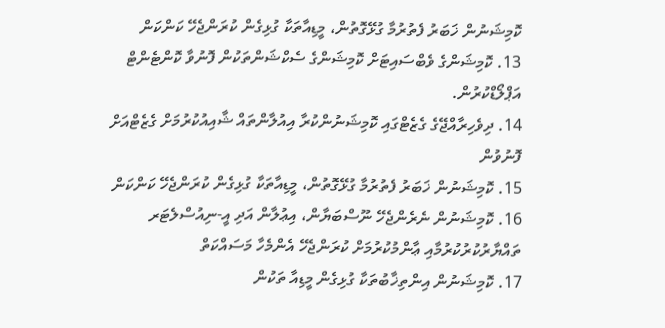ކޮމިޝަނުން ޚަބަރު ފެތުރުމާ ގުޅޭގޮތުން، މީޑިއާތަކާ ގުޅިގެން ކުރަންޖެހޭ ކަންކަން
13. ކޮމިޝަންގެ ވެބްސައިޓަށް ކޮމިޝަންގެ ސެކްޝަންތަކުން ފޮނުވާ ކޮންޓެންޓް އަޕްލޯޑްކުރުން.
14. ދިވެހިރާއްޖޭގެ ގެޒެޓްގައި ކޮމިޝަނުންކުރާ އިއުލާންތައް ޝާއިއުކުރުމަށް ގެޒެޓްއަށް ފޮނުވުން
15. ކޮމިޝަނުން ޚަބަރު ފެތުރުމާ ގުޅޭގޮތުން، މީޑިއާތަކާ ގުޅިގެން ކުރަންޖެހޭ ކަންކަން
16. ކޮމިޝަނުން ނެރެންޖެހޭ ނޫސްބަޔާން، އިޢުލާން އަދި އީ-ނިއުސްލެޓަރ ތައްޔާރުކުރުކުރުމާއި ޢާންމުކުރުމަށް ކުރަންޖެހޭ އެންމެހާ މަސައްކަތް
17. ކޮމިޝަނުން އިންތިޚާބުތަކާ ގުޅިގެން މީޑިއާ ތަކުން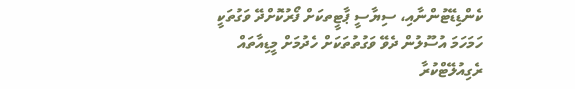ކެންޑިޑޭޓުންނާއި، ސިޔާސީ ޕާޓީތކަށް ފޯރުކޮށްދޭ ވަގުތަކީ ހަމަހަމަ އުސޫލުން ދެވޭ ވަގުތުތަކަށް ހެދުމަށް މީޑިއާތައް ރެގިއުލޭޓްކުރާ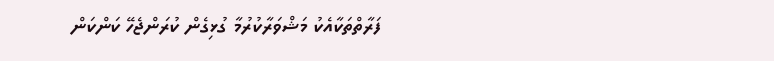ފަރާތްތަކާއެކު މަޝްވަރާކުރުމާ ގުޅިގެން ކުރަންޖެހޭ ކަންކަން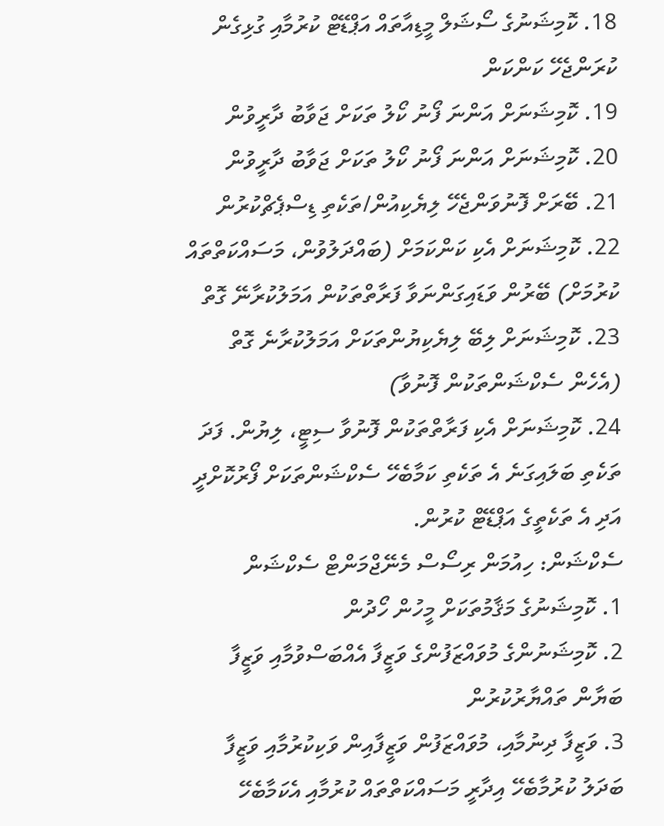18. ކޮމިޝަނުގެ ސޯޝަލް މީޑިއާތައް އަޕްޑޭޓް ކުރުމާއި ގުޅިގެން ކުރަންޖެހޭ ކަންކަން
19. ކޮމިޝަނަށް އަންނަ ފޯނު ކޯލު ތަކަށް ޖަވާބު ދާރީވުން
20. ކޮމިޝަނަށް އަންނަ ފޯނު ކޯލު ތަކަށް ޖަވާބު ދާރީވުން
21. ބޭރަށް ފޮނުވަންޖެހޭ ލިޔެކިއުން/ތަކެތި ޑިސްޕެޗްކުރުން
22. ކޮމިޝަނަށް އެކި ކަންކަމަށް (ބައްދަލުވުން، މަސައްކަތްތައް ކުރުމަށް) ބޭރުން ވަޑައިގަންނަވާ ފަރާތްތަކުން އަމަލުކުރާނޭ ގޮތް
23. ކޮމިޝަނަށް ލިބޭ ލިޔެކިޔުންތަކަށް އަމަލުކުރާނެ ގޮތް (އެހެން ސެކްޝަންތަކުން ފޮނުވާ)
24. ކޮމިޝަނަށް އެކި ފަރާތްތަކުން ފޮނުވާ ސިޓީ، ލިޔުން. ފަދަ ތަކެތި ބަލައިގަނެ އެ ތަކެތި ކަމާބެހޭ ސެކްޝަންތަކަށް ފޯރުކޮށްދީ އަދި އެ ތަކެތީގެ އަޕްޑޭޓް ކުރުން.
ސެކްޝަން: ހިއުމަން ރިސޯސް މެނޭޖްމަންޓް ސެކްޝަން
1. ކޮމިޝަނުގެ މަޤާމުތަކަށް މީހުން ހޯދުން
2. ކޮމިޝަނުންގެ މުވައްޒަފުންގެ ވަޒީފާ އެއްބަސްވުމާއި ވަޒީފާ ބަޔާން ތައްޔާރުކުރުން
3. ވަޒީފާ ދިނުމާއި، މުވައްޒަފުން ވަޒީފާއިން ވަކިކުރުމާއި ވަޒީފާ ބަދަލު ކުރުމާބެހޭ އިދާރީ މަސައްކަތްތައް ކުރުމާއި އެކަމާބެހޭ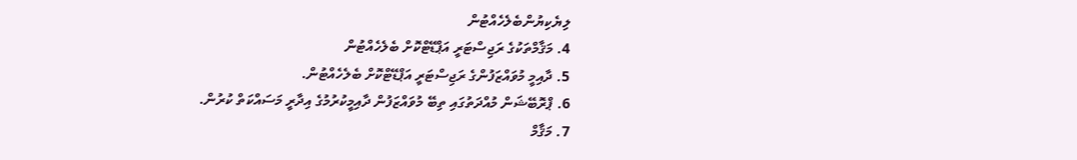ލިޔެކިޔުންބެލެހެއްޓުން
4. މަޤާމްތަކުގެ ރަޖިސްޓަރީ އަޕްޑޭޓްކޮށް ބެލެހެއްޓުން
5. ދާއިމީ މުވައްޒަފުންގެ ރަޖިސްޓަރީ އަޕްޑޭޓްކޮށް ބެލެހެއްޓުން.
6. ޕްރޮބޭޝަން މުއްދަތުގައި ތިބޭ މުވައްޒަފުން ދާއިމީކުރުމުގެ އިދާރީ މަސައްކަތް ކުރުން.
7. މަޤާމް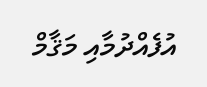އުފެއްދުމާއި މަޤާމް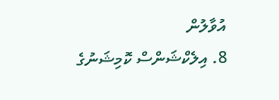އުވާލުން
8. އިލެކްޝަންސް ކޮމިޝަނުގެ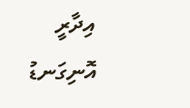އިދާރީ އޮނިގަނޑު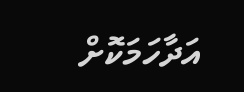އަދާހަމަކޮށް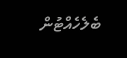ބެލެހެއްޓުން